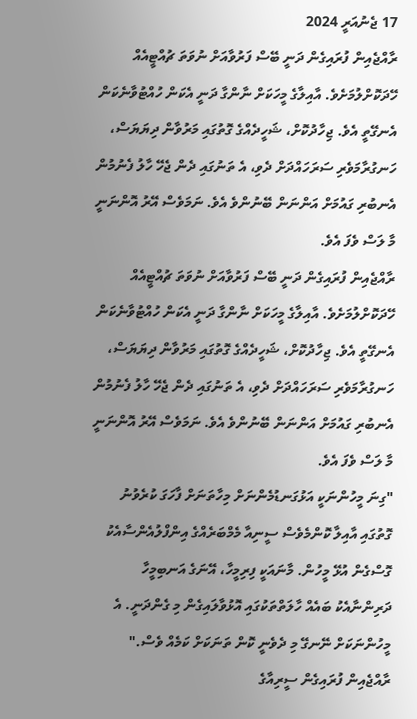17 ޖެނުއަރީ 2024
ރާއްޖެއިން ފުރައިގެން ދަނީ ބޭސް ފަރުވާއަށް ނުވަތަ ޗުއްޓީއެއް ހޭދަކޮށްލުމަށެވެ. އާއިލާގެ މީހަކަށް ނާންގާ ދަނީ އެކަން ހުއްޓުވާނެކަން އެނގޭތީ އެވެ. ޖިހާދުކޮށް، ޝަހީދެއްގެ ގޮތުގައި މަރުވާން ދިޔަޔަސް، ހަނގުރާމަވެރި ސަރަހައްދަށް ދެވި، އެ ތަނުގައި ދެން ޖެހޭ ހާލު ފެނުމުން އެނބުރި ގައުމަށް އަންނަން ބޭނުންވެ އެވެ. ނަމަވެސް އޭރު އޮންނަނީ މާ ލަސް ވެފަ އެވެ.
ރާއްޖެއިން ފުރައިގެން ދަނީ ބޭސް ފަރުވާއަށް ނުވަތަ ޗުއްޓީއެއް ހޭދަކޮށްލުމަށެވެ. އާއިލާގެ މީހަކަށް ނާންގާ ދަނީ އެކަން ހުއްޓުވާނެކަން އެނގޭތީ އެވެ. ޖިހާދުކޮށް، ޝަހީދެއްގެ ގޮތުގައި މަރުވާން ދިޔަޔަސް، ހަނގުރާމަވެރި ސަރަހައްދަށް ދެވި، އެ ތަނުގައި ދެން ޖެހޭ ހާލު ފެނުމުން އެނބުރި ގައުމަށް އަންނަން ބޭނުންވެ އެވެ. ނަމަވެސް އޭރު އޮންނަނީ މާ ލަސް ވެފަ އެވެ.
"ގިނަ މީހުންނަކީ އަޅުގަނޑުމެންނަށް މިހާތަނަށް ފާހަގަ ކުރެވުނު ގޮތުގައި އާއިލާ ކޮންމެވެސް ސީނިއާ މެމްބަރެއްގެ އިންފްލުއެންސާއެކު ގޮސްގެން އުޅޭ މީހުން. މާނައަކީ ފިރިމީހާ، އޭނަގެ އަނބިމީހާ ދަރިންނާއެކު ބައެއް ހާލަތްތަކުގައި އޮޅުވާލައިގެން މި ގެންދަނީ. އެ މީހުންނަކަށް ނޭނގޭ މި ދެވެނީ ކޮން ތަނަކަށް ކަމެއް ވެސް."
ރާއްޖެއިން ފުރައިގެން ސީރިއާގެ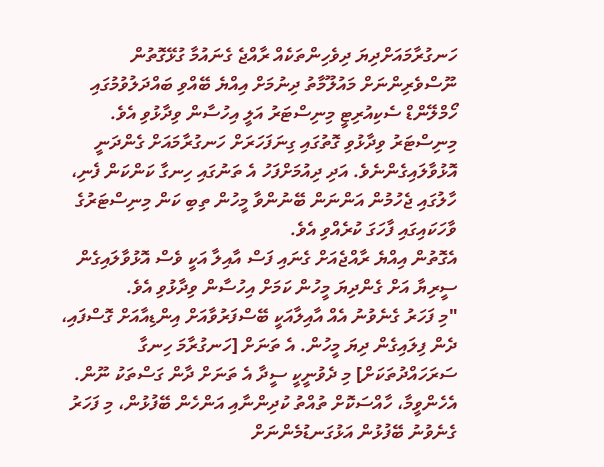ހަނގުރާމައަށްދިޔަ ދިވެހިންތަކެއް ރާއްޖެ ގެނައުމާ ގުޅޭގޮތުން ނޫސްވެރިންނަށް މައުލޫމާތު ދިނުމަށް އިއްޔެ ބޭއްވި ބައްދަލުވުމުގައި ހޯމްލޭންޑް ސެކިއުރިޓީ މިނިސްޓަރު އަލީ އިހުސާން ވިދާޅުވި އެވެ.
މިނިސްޓަރު ވިދާޅުވި ގޮތުގައި ގިނަފަހަރަށް ހަނގުރާމައަށް ގެންދަނީ އޮޅުވާލައިގެންނެވެ. އަދި ދިއުމަށްފަހު އެ ތަނުގައި ހިނގާ ކަންކަން ފެނި، ހާލުގައި ޖެހުމުން އަންނަން ބޭނުންވާ މީހުން ތިބި ކަން މިނިސްޓަރުގެ ވާހަކައިގައި ފާހަގަ ކުރެއްވި އެވެ.
އެގޮތުން އިއްޔެ ރާއްޖެއަށް ގެނައި ފަސް އާއިލާ އަކީ ވެސް އޮޅުވާލައިގެން ސީރިޔާ އަށް ގެންދިޔަ މީހުން ކަމަށް އިހުސާން ވިދާޅުވި އެވެ.
"މި ފަހަރު ގެނެވުނު އެއް އާއިލާއަކީ ބޭސްފަރުވާއަށް އިންޑިއާއަށް ގޮސްފައި، ދެން ފިލައިގެން ދިޔަ މީހުން. އެ ތަނަށް [ހަނގުރާމަ ހިނގާ ސަރަހައްދުތަކަށް] މި ދެވުނީކީ ސީދާ އެ ތަނަށް ދާން ގަސްތަކު ނޫން. އެހެންވީމާ، ހާއްސަކޮށް ތުއްތު ކުދިންނާއި އަންހެން ބޭފުޅުން، މި ފަހަރު ގެނެވުނު ބޭފުޅުން އަޅުގަނޑުމެންނަށް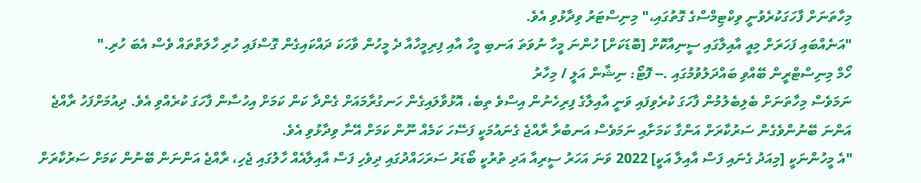މިހާތަނަށް ފާހަގަކުރެވުނީ ވިކްޓިމްސްގެ ގޮތުގައި،" މިނިސްޓަރު ވިދާޅުވި އެވެ.
"އަނެއްބައި ފަހަރަށް މިއީ އާއިލާގައި ސީނިއާކޮށް [ބޮޑަކަށް] ހުންނަ މީހާ ނުވަތަ އަނބި މީހާ އާއި ފިރިމީހާއާ ދެ މީހުން ވާހަކަ ދައްކައިގެން ގޮސްފައި ހުރި ހާލަތްތައް ވެސް އެބަ ހުރި."
ހޯމް މިނިސްޓްރީން ބޭއްވި ބައްދަލުވުމުގައި .-- ފޮޓޯ: ނިޝާން އަލީ / މިހާރު
ނަމަވެސް މިހާތަނަށް ބެލިބެލުމުން ފާހަގަ ކުރެވިފައި ވަނީ އާއިލާގެ ފިރިހެނުން އިސްވެ ތިބެ، އޮޅުވާލައިގެން ހަނގުރާމައަށް ގެންދާ ކަން ކަމަށް އިހުސާން ފާހަގަ ކުރެއްވި އެވެ. ދިއުމަށްފަހު ރާއްޖެ އަންނަ ބޭނުންވެގެން ސަރުކާރަށް އަންގާ ކަމަށާއި ނަމަވެސް އަނބުރާ ރާއްޖެ ގެނައުމަކީ ފަސޭހަ ކަމެއް ނޫން ކަމަށް އޭނާ ވިދާޅުވި އެވެ.
"އެ މީހުންނަކީ [މިއަދު ގެނައި ފަސް އާއިލާ އަކީ] 2022 ވަނަ އަހަރު ސީރިއާ އަދި ތުރުކީ ބޯޑަރު ސަރަހައްދުގައި ދިވެހި ފަސް އާއިލާއެއް ހާލުގައި ޖެހި، ރާއްޖެ އަންނަން ބޭނުން ކަމަށް ސަރުކާރަށް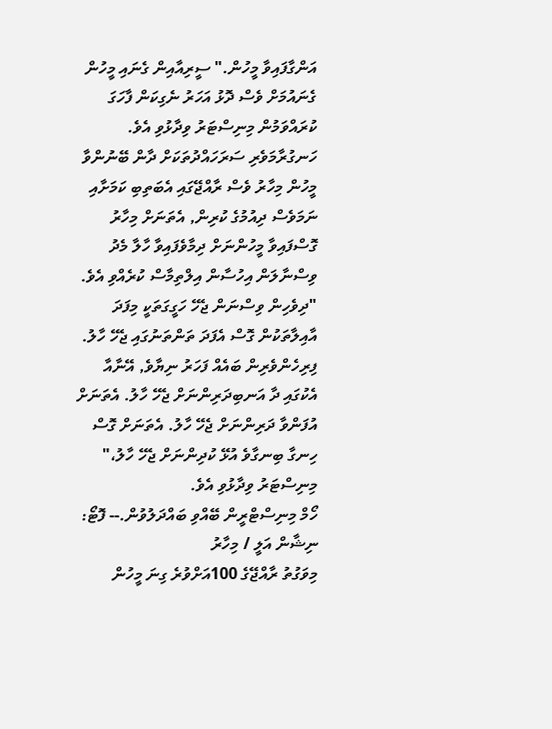އަންގާފައިވާ މީހުން." ސީރިއާއިން ގެނައި މީހުން ގެނައުމަށް ވެސް ދޮޅު އަހަރު ނެގިކަން ފާހަގަ ކުރައްވަމުން މިނިސްޓަރު ވިދާޅުވި އެވެ.
ހަނގުރާމަވެރި ސަރަހައްދުތަކަށް ދާން ބޭނުންވާ މީހުން މިހާރު ވެސް ރާއްޖޭގައި އެބަތިބި ކަމަށާއި ނަމަވެސް ދިއުމުގެ ކުރިން, އެތަނަށް މިހާރު ގޮސްފައިވާ މީހުންނަށް ދިމާވެފައިވާ ހާލާ މެދު ވިސްނާލަން އިހުސާން އިލްތިމާސް ކުރެއްވި އެވެ.
"ދިވެހިން ވިސްނަން ޖެހޭ ހަގީގަތަކީ މިފަދަ އާއިލާތަކުން ގޮސް އެފަދަ ތަންތަނުގައި ޖެހޭ ހާލު. ފިރިހެންވެރިން ބައެއް ފަހަރު ނިޔާވެ, އޭނާއާ އެކުގައި ދާ އަނބިދަރިންނަށް ޖެހޭ ހާލު. އެތަނަށް އުފަންވާ ދަރިންނަށް ޖެހޭ ހާލު. އެތަނަށް ގޮސް ހިނގާ ބިނގާވެ އުޅޭ ކުދިންނަށް ޖެހޭ ހާލު،" މިނިސްޓަރު ވިދާޅުވި އެވެ.
ހޯމް މިނިސްޓްރީން ބޭއްވި ބައްދަލުވުން.-- ފޮޓޯ: ނިޝާން އަލީ / މިހާރު
މިވަގުތު ރާއްޖޭގެ 100އަށްވުރެ ގިނަ މީހުން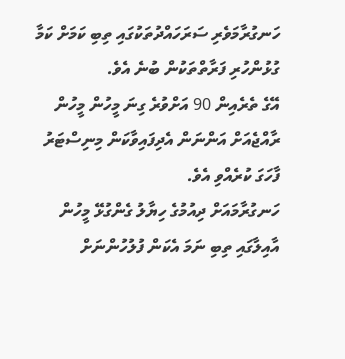ހަނގުރާމަވެރި ސަރަހައްދުތަކުގައި ތިބި ކަމަށް ކަމާ ގުޅުންހުރި ފަރާތްތަކުން ބުނެ އެވެ.
އޭގެ ތެރެއިން 90 އަށްވުރެ ގިނަ މީހުން މީހުން ރާއްޖެއަށް އަންނަން އެދިފައިވާކަން މިނިސްޓަރު ފާހަގަ ކުރެއްވި އެވެ.
ހަނގުރާމައަށް ދިއުމުގެ ހިޔާލު ގެންގުޅޭ މީހުން އާއިލާގައި ތިބި ނަމަ އެކަން ފުލުހުންނަށް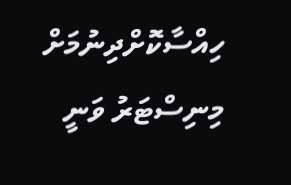ހިއްސާކޮށްދިނުމަށް މިނިސްޓަރު ވަނީ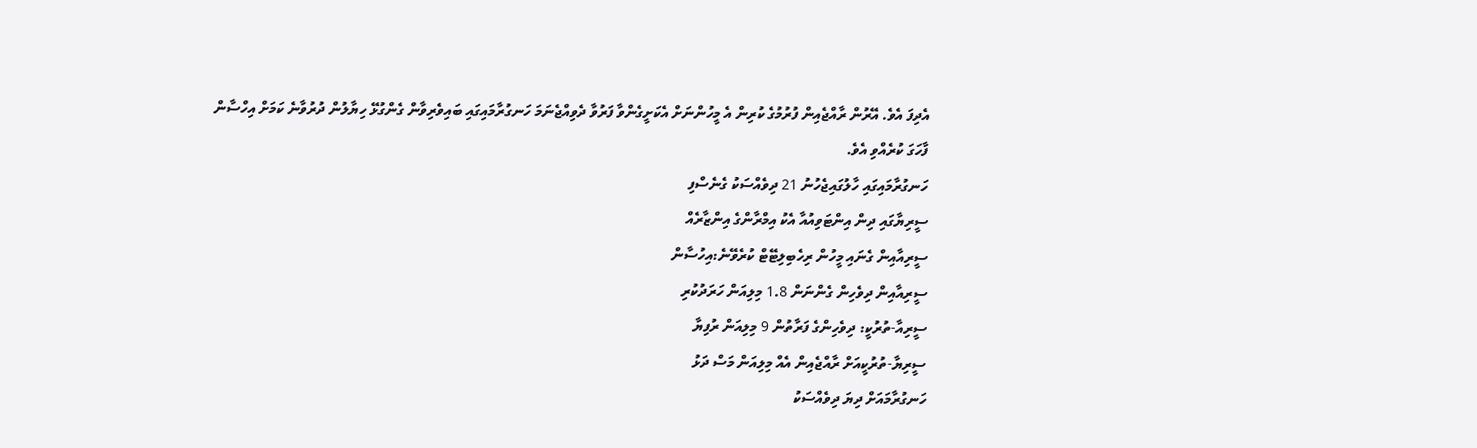އެދިފަ އެވެ. އޭރުން ރާއްޖެއިން ފުރުމުގެ ކުރިން އެ މީހުންނަށް އެކަށީގެންވާ ފަރުވާ ދެވިއްޖެނަމަ ހަނގުރާމައިގައި ބައިވެރިވާން ގެންގުޅޭ ހިޔާލުން ދުރުވާނެ ކަމަށް އިހްސާން ފާހަގަ ކުރެއްވި އެވެ.
ހަނގުރާމައިގައި ހާލުގައިޖެހުނު 21 ދިވެއްސަކު ގެނެސްފި
ސީރިޔާގައި ދިން އިންޓަވިއުއާ އެކު އިމްރާންގެ އިންޒާރެއް
ސީރިއާއިން ގެނައި މީހުން ރިހެބިލިޓޭޓް ކުރެވޭނެ:އިހުސާން
ސީރިއާއިން ދިވެހިން ގެންނަން 1.8 މިލިއަން ހަރަދުކުރި
ސީރިއާ-ތުރުކީ: ދިވެހިންގެ ފަރާތުން 9 މިލިއަން ރުފިޔާ
ސީރިޔާ-ތުރުކީއަށް ރާއްޖެއިން އެއް މިލިއަން މަސް ދަޅު
ހަނގުރާމައަށް ދިޔަ ދިވެއްސަކު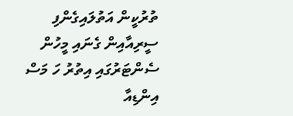ތުރުކީން އަތުލައިގެންފި
ސީރިއާއިން ގެނައި މީހުން ސެންޓަރުގައި އިތުރު ހަ މަސް
އިންޑިއާ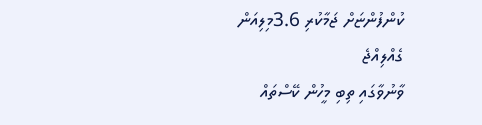ކުންފުންޏަށް ޖަމާކުރި 3.6މިލިއަން ގެއްލިއްޖެ
ވާނުވާގައި ތިބި މީހުން ކޭސްތައް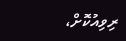ރިވިއުކޮށް،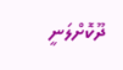ދޫކޮށްލަނީ